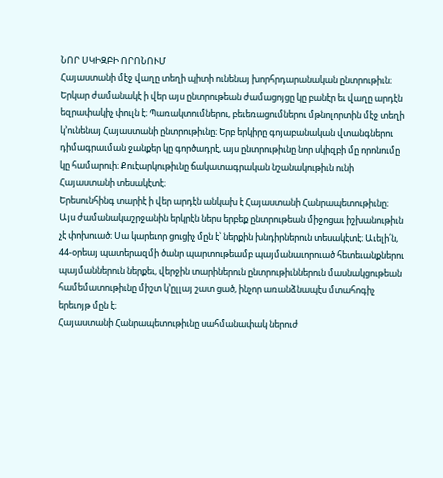ՆՈՐ ՍԿԻԶԲԻ ՈՐՈՆՈՒՄ
Հայաստանի մէջ վաղը տեղի պիտի ունենայ խորհրդարանական ընտրութիւն։ Երկար ժամանակէ ի վեր այս ընտրութեան ժամացոյցը կը բանէր եւ վաղը արդէն եզրափակիչ փուլն է։ Պառակտումներու, բեւեռացումներու մթնոլորտին մէջ տեղի կ՚ունենայ Հայաստանի ընտրութիւնը։ Երբ երկիրը գոյաբանական վտանգներու դիմագրաւման ջանքեր կը գործադրէ, այս ընտրութիւնը նոր սկիզբի մը որոնումը կը համարուի։ Քուէարկութիւնը ճակատագրական նշանակութիւն ունի Հայաստանի տեսակէտէ։
Երեսունհինգ տարիէ ի վեր արդէն անկախ է Հայաստանի Հանրապետութիւնը։ Այս ժամանակաշրջանին երկրէն ներս երբեք ընտրութեան միջոցաւ իշխանութիւն չէ փոխուած։ Սա կարեւոր ցուցիչ մըն է՝ ներքին խնդիրներուն տեսակէտէ։ Աւելի՛ն, 44-օրեայ պատերազմի ծանր պարտութեամբ պայմանաւորուած հետեւանքներու պայմաններուն ներքեւ, վերջին տարիներուն ընտրութիւններուն մասնակցութեան համեմատութիւնը միշտ կ՚ըլլայ շատ ցած, ինչոր առանձնապէս մտահոգիչ երեւոյթ մըն է։
Հայաստանի Հանրապետութիւնը սահմանափակ ներուժ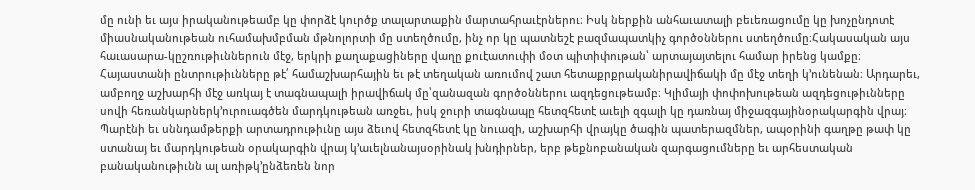մը ունի եւ այս իրականութեամբ կը փորձէ կուրծք տալարտաքին մարտահրաւէրներու։ Իսկ ներքին անհաւատալի բեւեռացումը կը խոչընդոտէ միասնականութեան ուհամախմբման մթնոլորտի մը ստեղծումը, ինչ որ կը պատնեշէ բազմապատկիչ գործօններու ստեղծումը։Հակասական այս հաւասարա-կըշռութիւններուն մէջ, երկրի քաղաքացիները վաղը քուէատուփի մօտ պիտիփութան՝ արտայայտելու համար իրենց կամքը։
Հայաստանի ընտրութիւնները թէ՛ համաշխարհային եւ թէ տեղական առումով շատ հետաքրքրականիրավիճակի մը մէջ տեղի կ՚ունենան։ Արդարեւ, ամբողջ աշխարհի մէջ առկայ է տագնապալի իրավիճակ մը՝զանազան գործօններու ազդեցութեամբ։ Կլիմայի փոփոխութեան ազդեցութիւնները սովի հեռանկարներկ՚ուրուագծեն մարդկութեան առջեւ, իսկ ջուրի տագնապը հետզհետէ աւելի զգալի կը դառնայ միջազգայինօրակարգին վրայ։ Պարէնի եւ սննդամթերքի արտադրութիւնը այս ձեւով հետզհետէ կը նուազի, աշխարհի վրայկը ծագին պատերազմներ, ապօրինի գաղթը թափ կը ստանայ եւ մարդկութեան օրակարգին վրայ կ՚աւելնանայսօրինակ խնդիրներ, երբ թեքնոբանական զարգացումները եւ արհեստական բանականութիւնն ալ առիթկ՚ընձեռեն նոր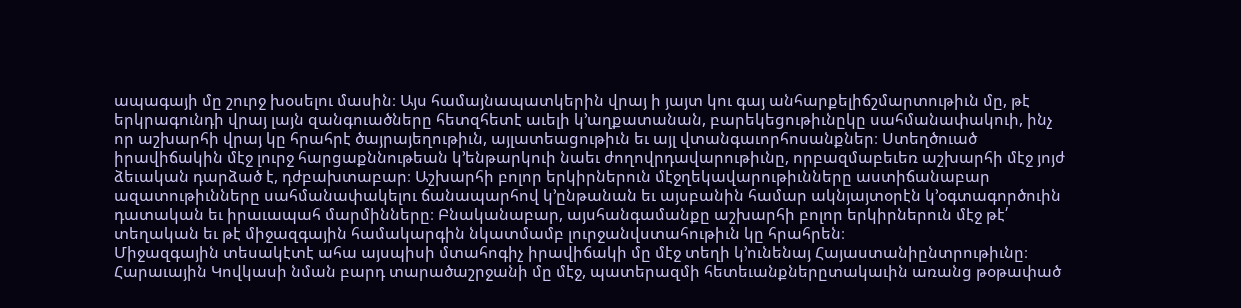ապագայի մը շուրջ խօսելու մասին։ Այս համայնապատկերին վրայ ի յայտ կու գայ անհարքելիճշմարտութիւն մը, թէ երկրագունդի վրայ լայն զանգուածները հետզհետէ աւելի կ՚աղքատանան, բարեկեցութիւնըկը սահմանափակուի, ինչ որ աշխարհի վրայ կը հրահրէ ծայրայեղութիւն, այլատեացութիւն եւ այլ վտանգաւորհոսանքներ։ Ստեղծուած իրավիճակին մէջ լուրջ հարցաքննութեան կ՚ենթարկուի նաեւ ժողովրդավարութիւնը, որբազմաբեւեռ աշխարհի մէջ յոյժ ձեւական դարձած է, դժբախտաբար։ Աշխարհի բոլոր երկիրներուն մէջղեկավարութիւնները աստիճանաբար ազատութիւնները սահմանափակելու ճանապարհով կ՚ընթանան եւ այսբանին համար ակնյայտօրէն կ՚օգտագործուին դատական եւ իրաւապահ մարմինները։ Բնականաբար, այսհանգամանքը աշխարհի բոլոր երկիրներուն մէջ թէ՛ տեղական եւ թէ միջազգային համակարգին նկատմամբ լուրջանվստահութիւն կը հրահրեն։
Միջազգային տեսակէտէ ահա այսպիսի մտահոգիչ իրավիճակի մը մէջ տեղի կ՚ունենայ Հայաստանիընտրութիւնը։ Հարաւային Կովկասի նման բարդ տարածաշրջանի մը մէջ, պատերազմի հետեւանքներըտակաւին առանց թօթափած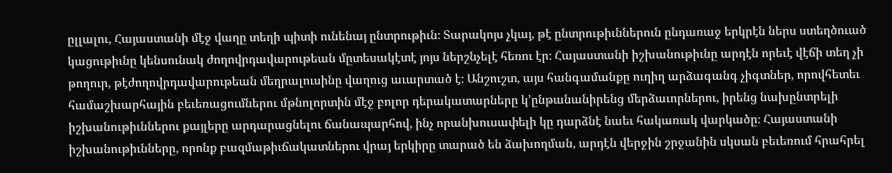ըլլալու, Հայաստանի մէջ վաղը տեղի պիտի ունենայ ընտրութիւն։ Տարակոյս չկայ, թէ ընտրութիւններուն ընդառաջ երկրէն ներս ստեղծուած կացութիւնը կենսունակ ժողովրդավարութեան մըտեսակէտէ յոյս ներշնչելէ հեռու էր։ Հայաստանի իշխանութիւնը արդէն որեւէ վէճի տեղ չի թողուր, թէժողովրդավարութեան մեղրալուսինը վաղուց աւարտած է։ Անշուշտ, այս հանգամանքը ուղիղ արձագանգ չիգտներ, որովհետեւ համաշխարհային բեւեռացումներու մթնոլորտին մէջ բոլոր դերակատարները կ՚ընթանանիրենց մերձաւորներու, իրենց նախընտրելի իշխանութիւններու քայլերը արդարացնելու ճանապարհով, ինչ որանխուսափելի կը դարձնէ նաեւ հակառակ վարկածը։ Հայաստանի իշխանութիւնները, որոնք բազմաթիւճակատներու վրայ երկիրը տարած են ձախողման, արդէն վերջին շրջանին սկսան բեւեռում հրահրել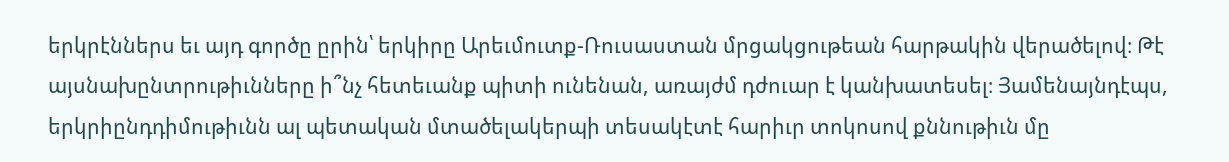երկրէններս եւ այդ գործը ըրին՝ երկիրը Արեւմուտք-Ռուսաստան մրցակցութեան հարթակին վերածելով։ Թէ այսնախընտրութիւնները ի՞նչ հետեւանք պիտի ունենան, առայժմ դժուար է կանխատեսել։ Յամենայնդէպս, երկրիընդդիմութիւնն ալ պետական մտածելակերպի տեսակէտէ հարիւր տոկոսով քննութիւն մը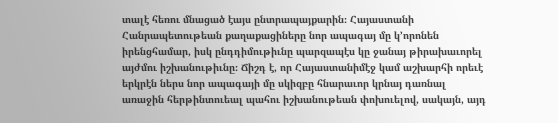տալէ հեռու մնացած էայս ընտրապայքարին։ Հայաստանի Հանրապետութեան քաղաքացիները նոր ապագայ մը կ՚որոնեն իրենցհամար, իսկ ընդդիմութիւնը պարզապէս կը ջանայ թիրախաւորել այժմու իշխանութիւնը։ Ճիշդ է, որ Հայաստանիմէջ կամ աշխարհի որեւէ երկրէն ներս նոր ապագայի մը սկիզբը հնարաւոր կրնայ դառնալ առաջին հերթինտուեալ պահու իշխանութեան փոխուելով, սակայն, այդ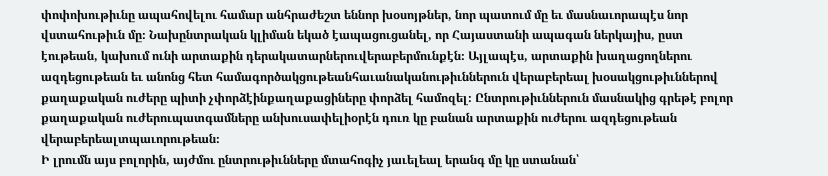փոփոխութիւնը ապահովելու համար անհրաժեշտ եննոր խօսոյթներ, նոր պատում մը եւ մասնաւորապէս նոր վստահութիւն մը։ Նախընտրական կլիման եկած էապացուցանել, որ Հայաստանի ապագան ներկայիս, ըստ էութեան, կախում ունի արտաքին դերակատարներուվերաբերմունքէն։ Այլապէս, արտաքին խաղացողներու ազդեցութեան եւ անոնց հետ համագործակցութեանհաւանականութիւններուն վերաբերեալ խօսակցութիւններով քաղաքական ուժերը պիտի չփորձէինքաղաքացիները փորձել համոզել։ Ընտրութիւններուն մասնակից գրեթէ բոլոր քաղաքական ուժերուպատգամները անխուսափելիօրէն դուռ կը բանան արտաքին ուժերու ազդեցութեան վերաբերեալտպաւորութեան։
Ի լրումն այս բոլորին, այժմու ընտրութիւնները մտահոգիչ յաւելեալ երանգ մը կը ստանան՝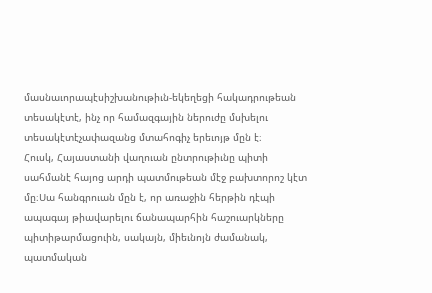մասնաւորապէսիշխանութիւն-եկեղեցի հակադրութեան տեսակէտէ, ինչ որ համազգային ներուժը մսխելու տեսակէտէչափազանց մտահոգիչ երեւոյթ մըն է։
Հուսկ, Հայաստանի վաղուան ընտրութիւնը պիտի սահմանէ հայոց արդի պատմութեան մէջ բախտորոշ կէտ մը։Սա հանգրուան մըն է, որ առաջին հերթին դէպի ապագայ թիավարելու ճանապարհին հաշուարկները պիտիթարմացուին, սակայն, միեւնոյն ժամանակ, պատմական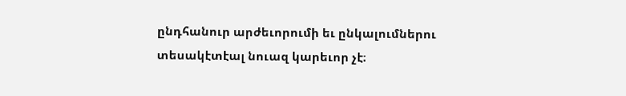ընդհանուր արժեւորումի եւ ընկալումներու տեսակէտէալ նուազ կարեւոր չէ։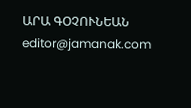ԱՐԱ ԳՕՉՈՒՆԵԱՆ
editor@jamanak.com